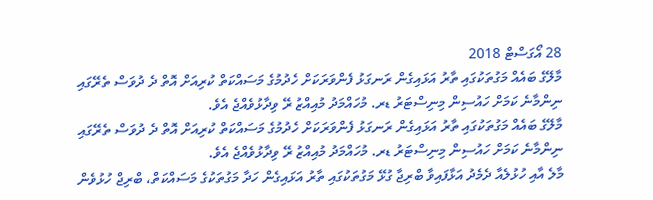28 އޯގަސްޓް 2018
މާލޭގެ ބައެއް މަގުތަކުގައި ތާރު އަޅައިގެން ރަނގަޅު ފެންވަރަކަށް ހެދުމުގެ މަސައްކަތް ކުރިއަށް އޮތް ދެ ދުވަސް ތެރޭގައި ނިންމާނެ ކަމަށް ހައުސިން މިނިސްޓަރު ޑރ. މުހައްމަދު މުއިއްޒު ރޭ ވިދާޅުވެއްޖެ އެވެ.
މާލޭގެ ބައެއް މަގުތަކުގައި ތާރު އަޅައިގެން ރަނގަޅު ފެންވަރަކަށް ހެދުމުގެ މަސައްކަތް ކުރިއަށް އޮތް ދެ ދުވަސް ތެރޭގައި ނިންމާނެ ކަމަށް ހައުސިން މިނިސްޓަރު ޑރ. މުހައްމަދު މުއިއްޒު ރޭ ވިދާޅުވެއްޖެ އެވެ.
މާލެ އާއި ހުޅުލެއާ ދެމެދު އަޅާފައިވާ ބްރިޖާ ގުޅޭ މަގުތަކުގައި ތާރު އަޅައިގެން ހަދާ މަގުތަކުގެ މަސައްކަތް، ބްރިޖް ހުޅުވެން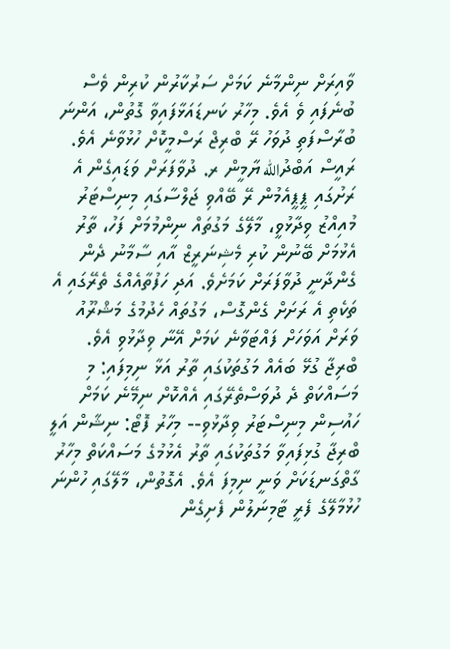ވާއިރަށް ނިންމާނެ ކަމަށް ސަރުކާރުން ކުރިން ވެސް ބުނެފައި ވެ އެވެ. މިހާރު ކަނޑައަޅާފައިވާ ގޮތުން، އަންނަ ބުރާސްފަތި ދުވަހު ރޭ ބްރިޖް ރަސްމީކޮށް ހުޅުވާނެ އެވެ.
ރައީސް އަބްދުالله ޔާމީން ރ. ދުވާފަރަށް ވަޑައިގެން އެ ރަށުގައި ޕީޕީއެމުން ރޭ ބޭއްވި ޖަލްސާގައި މިނިސްޓަރު މުއިއްޒު ވިދާޅުވީ، މާލޭގެ މަގުތައް ނިންމުމަށް ފަހު، ތާރު އެޅުމަށް ބޭނުން ކުރި މެޝިނަރީޒް އާއި ސާމާނު ދެން ގެންދާނީ ދުވާފަރަށް ކަމަށެވެ. އަދި ހަފުތާއެއްގެ ތެރޭގައި އެ ތަކެތި އެ ރަށަށް ގެންގޮސް، މަގުތައް ހެދުމުގެ މަޝްރޫއު ވަރަށް އަވަހަށް ފައްޓަވާނެ ކަމަށް އޭނާ ވިދާޅުވި އެވެ.
ބްރިޖާ ގުޅޭ ބައެއް މަގުތަކުގައި ތާރު އަޅާ ނިމިފައި: މި މަސައްކަތް ދެ ދުވަސްތެރޭގައި އެއްކޮށް ނިމޭނެ ކަމަށް ހައުސިން މިނިސްޓަރު ވިދާޅުވި-- މިހާރު ފޮޓޯ: ނިޝާން އަލީ
ބްރިޖާ ގުޅިފައިވާ މަގުތަކުގައި ތާރު އެޅުމުގެ މަސައްކަތް މިހާރު ގާތްގަނޑަކަށް ވަނީ ނިމިފަ އެވެ. އެގޮތުން، މާލޭގައި ހުންނަ ހުޅުމާލޭގެ ފެރީ ޓާމިނަލުން ފެށިގެން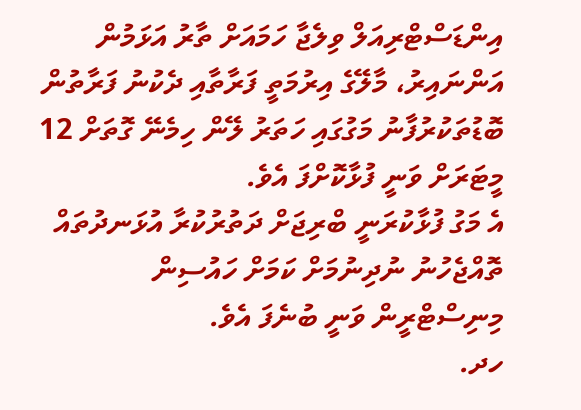އިންޑަސްޓްރިއަލް ވިލެޖާ ހަމައަށް ތާރު އަޅަމުން އަންނައިރު، މާލޭގެ އިރުމަތީ ފަރާތާއި ދެކުނު ފަރާތުން ބޮޑުތަކުރުފާނު މަގުގައި ހަތަރު ލޭން ހިމެނޭ ގޮތަށް 12 މީޓަރަށް ވަނީ ފުޅާކޮށްފަ އެވެ.
އެ މަގު ފުޅާކުރަނީ ބްރިޖަށް ދަތުރުކުރާ އުޅަނދުތައް ތޮއްޖެހުނު ނުދިނުމަށް ކަމަށް ހައުސިން މިނިސްޓްރީން ވަނީ ބުނެފަ އެވެ.
ހދ.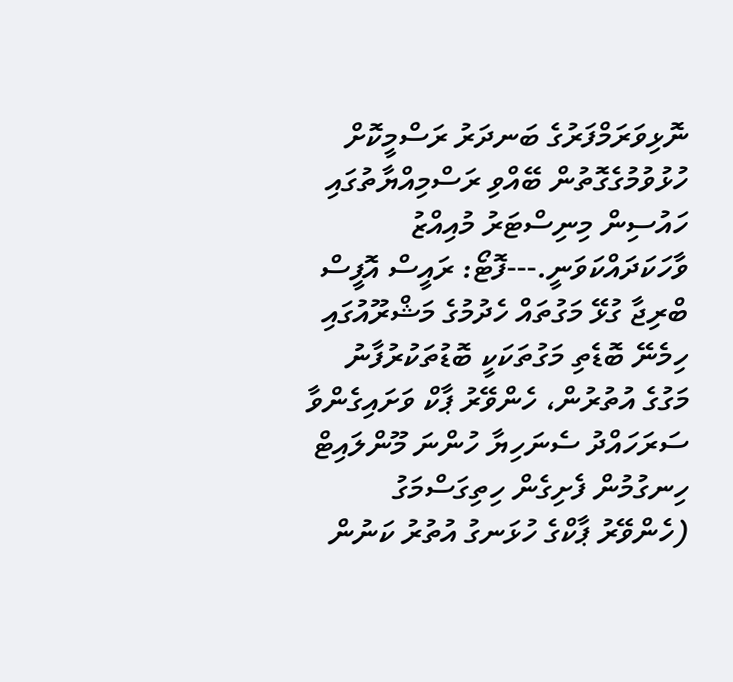ނޮޅިވަރަމްފަރުގެ ބަނދަރު ރަސްމީކޮށް ހުޅުވުމުގެގޮތުން ބޭއްވި ރަސްމިއްޔާތުގައި ހައުސިން މިނިސްޓަރު މުއިއްޒު ވާހަކަދައްކަވަނީ.---ފޮޓޯ: ރައީސް އޮފީސް
ބްރިޖާ ގުޅޭ މަގުތައް ހެދުމުގެ މަޝްރޫއުގައި ހިމެނޭ ބޮޑެތި މަގުތަކަކީ ބޮޑުތަކުރުފާނު މަގުގެ އުތުރުން، ހެންވޭރު ޕާކް ވަށައިގެންވާ ސަރަހައްދު ސެނަހިޔާ ހުންނަ މޫންލައިޓް ހިނގުމުން ފެށިގެން ހިތިގަސްމަގު (ހެންވޭރު ޕާކްގެ ހުޅަނގު އުތުރު ކަނުން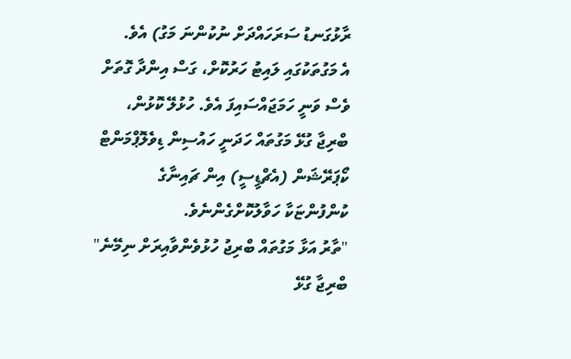ރާޅުގަނޑު ސަރަހައްދަށް ނުކުންނަ މަގު) އެވެ.
އެ މަގުތަކުގައި ލައިޓު ހަރުކޮށް، ގަސް އިންދާ ގޮތަށް ވެސް ވަނީ ހަމަޖައްސައިފަ އެވެ. ހުޅުލޭ ކޮޅުން، ބްރިޖާ ގުޅޭ މަގުތައް ހަދަނީ ހައުސިން ޑިވެލޮޕްމަންޓް ކޯޕަރޭޝަން (އެޗްޑީސީ) އިން ޗައިނާގެ ކުންފުންޏަކާ ހަވާލުކޮށްގެންނެވެ.
"ތާރު އަޅާ މަގުތައް ބްރިޖު ހުޅުވެންވާއިރަށް ނިމޭނެ"
ބްރިޖާ ގުޅޭ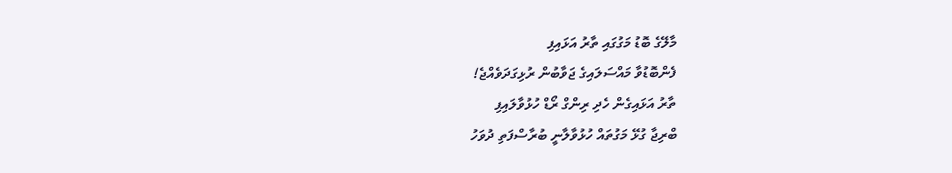މާލޭގެ ބޮޑު މަގުގައި ތާރު އަޅައިފި
ފެންބޮޑުވާ މައްސަލައިގެ ޖަވާބުން ރުޅިގަދަވެއްޖެ!
ތާރު އަޅައިގެން ހެދި ރިންގް ރޯޑް ހުޅުވާލައިފި
ބްރިޖާ ގުޅޭ މަގުތައް ހުޅުވާލާނީ ބުރާސްފަތި ދުވަހު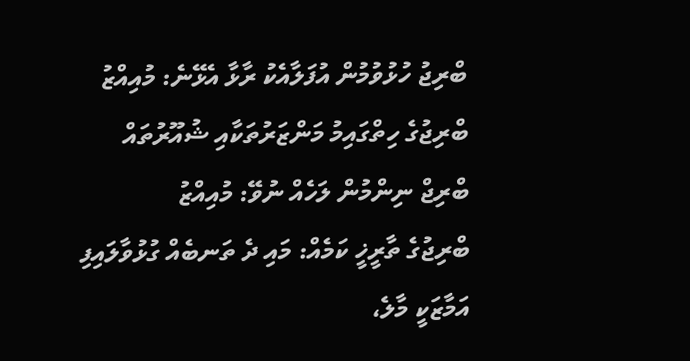ބްރިޖު ހުޅުވުމުން އުފަލާއެކު ރާޅާ އެޅޭނެ: މުއިއްޒު
ބްރިޖުގެ ހިތްގައިމު މަންޒަރުތަކާއި ޝުއޫރުތައް
ބްރިޖް ނިންމުން ލަހެއް ނުވޭ: މުއިއްޒު
ބްރިޖުގެ ތާރީޚީ ކަމެއް: މައި ދެ ތަނބެއް ގުޅުވާލައިފި
އަމާޒަކީ މާލެ،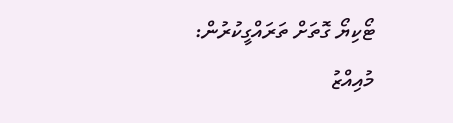ޓޯކިޔޯ ގޮތަށް ތަރައްގީކުރުން: މުއިއްޒު